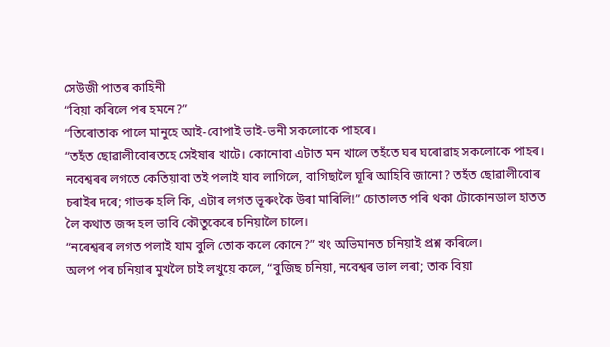সেউজী পাতৰ কাহিনী
“বিয়া কৰিলে পৰ হমনে?”
“তিৰোতাক পালে মানুহে আই-বোপাই ভাই-ভনী সকলোকে পাহৰে।
“তহঁত ছোৱালীবোৰতহে সেইষাৰ খাটে। কোনোবা এটাত মন খালে তহঁতে ঘৰ ঘৰোৱাহ সকলোকে পাহৰ। নবেশ্বৰৰ লগতে কেতিয়াবা তই পলাই যাব লাগিলে, বাগিছালৈ ঘূৰি আহিবি জানো? তহঁত ছোৱালীবোৰ চৰাইৰ দৰে; গাভৰু হলি কি, এটাৰ লগত ভূৰুংকৈ উৰা মাৰিলি!” চোতালত পৰি থকা টোকোনডাল হাতত লৈ কথাত জব্দ হল ভাবি কৌতুকেৰে চনিয়ালৈ চালে।
“নৰেশ্বৰৰ লগত পলাই যাম বুলি তোক কলে কোনে?” খং অভিমানত চনিয়াই প্ৰশ্ন কৰিলে।
অলপ পৰ চনিয়াৰ মুখলৈ চাই লখুয়ে কলে, “বুজিছ চনিয়া, নবেশ্বৰ ভাল লৰা; তাক বিয়া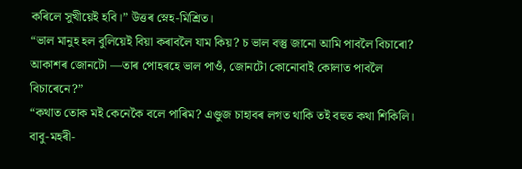কৰিলে সুখীয়েই হবি।” উত্তৰ স্নেহ-মিশ্ৰিত।
“ভাল মানুহ হল বুলিয়েই বিয়া কৰাবলৈ যাম কিয়? চ ভাল বস্তু জানো আমি পাবলৈ বিচাৰো? আকাশৰ জোনটো —তাৰ পোহৰহে ভাল পাওঁ, জোনটো কোনোবাই কোলাত পাবলৈ বিচাৰেনে?”
“কথাত তোক মই কেনেকৈ বলে পাৰিম? এণ্ডুজ চাহাবৰ লগত থাকি তই বহুত কথা শিকিলি। বাবু-মহৰী-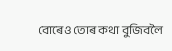বোৰেও তোৰ কথা বুজিবলৈ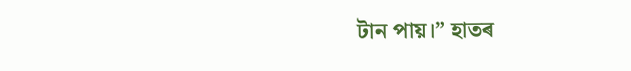টান পায়।” হাতৰ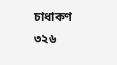চাধাকণ
৩২৬